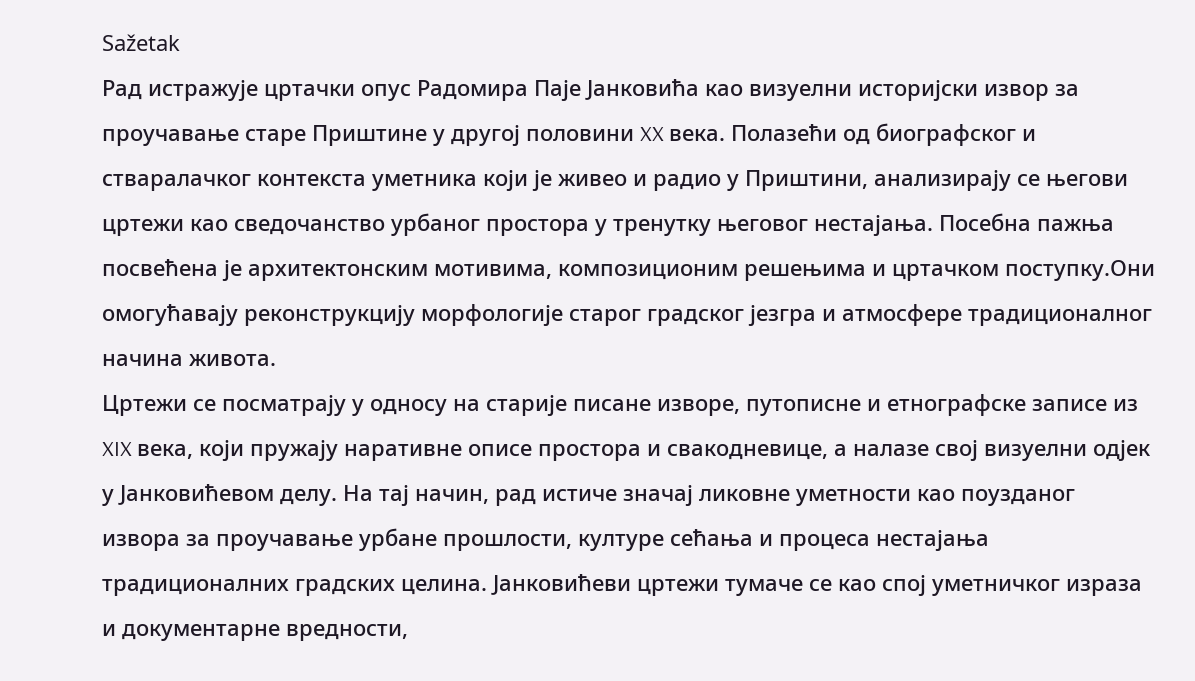Sažetak
Рад истражује цртачки опус Радомира Паје Јанковића као визуелни историјски извор за проучавање старе Приштине у другој половини XX века. Полазећи од биографског и стваралачког контекста уметника који је живео и радио у Приштини, анализирају се његови цртежи као сведочанство урбаног простора у тренутку његовог нестајања. Посебна пажња посвећена је архитектонским мотивима, композиционим решењима и цртачком поступку.Они омогућавају реконструкцију морфологије старог градског језгра и атмосфере традиционалног начина живота.
Цртежи се посматрају у односу на старије писане изворе, путописне и етнографске записе из XIX века, који пружају наративне описе простора и свакодневице, а налазе свој визуелни одјек у Јанковићевом делу. На тај начин, рад истиче значај ликовне уметности као поузданог извора за проучавање урбане прошлости, културе сећања и процеса нестајања традиционалних градских целина. Јанковићеви цртежи тумаче се као спој уметничког израза и документарне вредности,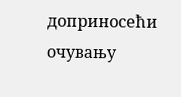доприносећи очувању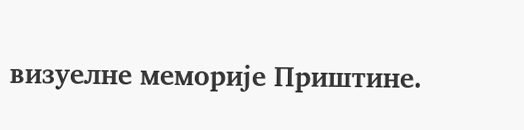визуелне меморије Приштине.